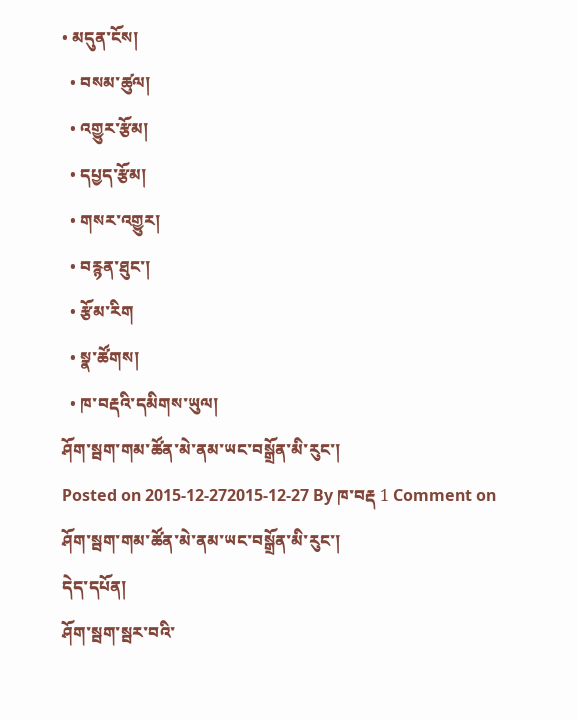• མདུན་ངོས།
  • བསམ་ཚུལ།
  • འགྱུར་རྩོམ།
  • དཔྱད་རྩོམ།
  • གསར་འགྱུར།
  • བརྙན་ཐུང་།
  • རྩོམ་རིག
  • སྣ་ཚོགས།
  • ཁ་བརྡའི་དམིགས་ཡུལ།
ཤོག་སྦག་གམ་ཚོན་མེ་ནམ་ཡང་བསྒྲོན་མི་རུང་།
Posted on 2015-12-272015-12-27 By ཁ་བརྡ 1 Comment on ཤོག་སྦག་གམ་ཚོན་མེ་ནམ་ཡང་བསྒྲོན་མི་རུང་།
དེད་དཔོན།
ཤོག་སྦག་སྦར་བའི་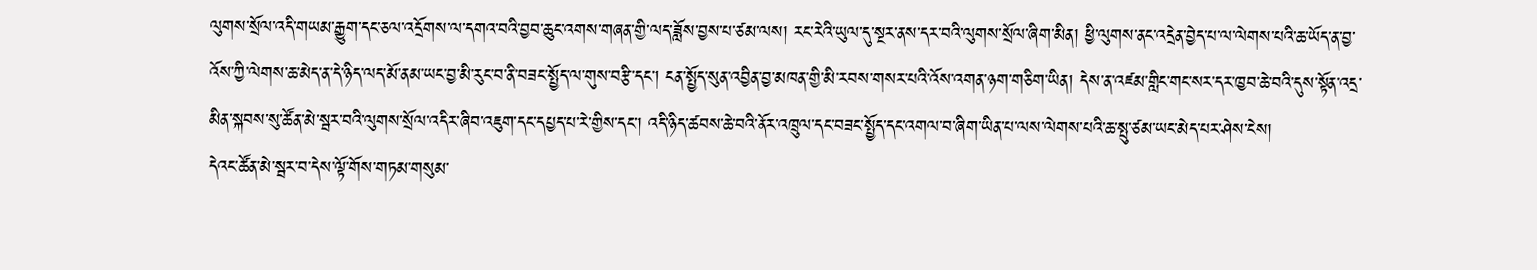ལུགས་སྲོལ་འདི་གཡམ་རྒྱུག་དང་ཅལ་འདྲོགས་ལ་དགའ་བའི་བྱབ་ཆུང་འགས་གཞན་གྱི་ལད་ཟློས་བྱས་པ་ཙམ་ལས། རང་རེའི་ཡུལ་དུ་སྔར་ནས་དར་བའི་ལུགས་སྲོལ་ཞིག་མིན། ཕྱི་ལུགས་ནང་འདྲེན་བྱེད་པ་ལ་ལེགས་པའི་ཆ་ཡོད་ན་བྱ་འོས་ཀྱི་ལེགས་ཆ་མེད་ན་དེ་ཉིད་ལད་མོ་ནམ་ཡང་བྱ་མི་རུང་བ་ནི་བཟང་སྤྱོད་ལ་གུས་བརྩི་དང་། ངན་སྤྱོད་སུན་འབྱིན་བྱ་མཁན་གྱི་མི་རབས་གསར་པའི་འོས་འགན་ཉག་གཅིག་ཡིན། དེས་ན་འཛམ་གླིང་གང་སར་དར་ཁྱབ་ཆེ་བའི་དུས་སྟོན་འདྲ་མིན་སྐབས་སུ་ཚོན་མེ་སྦར་བའི་ལུགས་སྲོལ་འདིར་ཞིབ་འཇུག་དང་དཔྱད་པ་རེ་གྱིས་དང་། འདི་ཉིད་ཚབས་ཆེ་བའི་ནོར་འཁྲུལ་དང་བཟང་སྤྱོད་དང་འགལ་བ་ཞིག་ཡིན་པ་ལས་ལེགས་པའི་ཆ་སྤུ་ཙམ་ཡང་མེད་པར་ཤེས་ངེས།
དེའང་ཚོན་མེ་སྦར་བ་དེས་ལྟོ་གོས་གཏམ་གསུམ་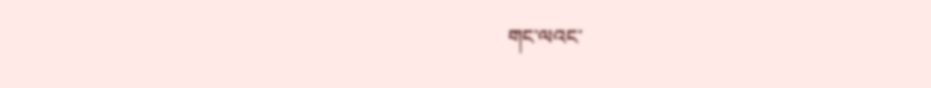གང་ལའང་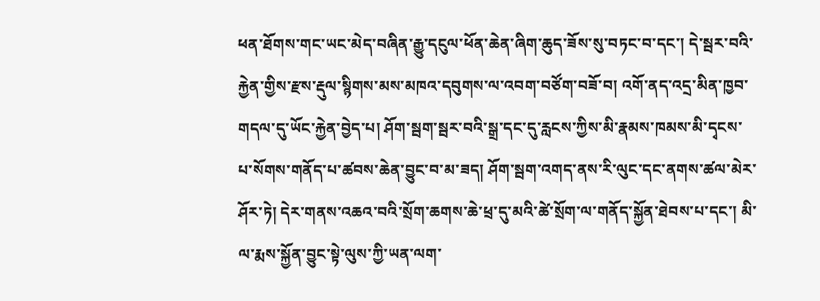ཕན་ཐོགས་གང་ཡང་མེད་བཞིན་རྒྱུ་དངུལ་ཕོན་ཆེན་ཞིག་ཆུད་ཟོས་སུ་བཏང་བ་དང་། དེ་སྦར་བའི་རྐྱེན་གྱིས་རྫས་རྡུལ་སྙིགས་མས་མཁའ་དབུགས་ལ་འབག་བཙོག་བཟོ་བ། འགོ་ནད་འདྲ་མིན་ཁྱབ་གདལ་དུ་ཡོང་རྐྱེན་བྱེད་པ། ཤོག་སྦག་སྦར་བའི་སྒྲ་དང་དུ་རླངས་ཀྱིས་མི་རྣམས་ཁམས་མི་དྭངས་པ་སོགས་གནོད་པ་ཚབས་ཆེན་བྱུང་བ་མ་ཟད། ཤོག་སྦག་འགད་ནས་རི་ལུང་དང་ནགས་ཚལ་མེར་ཤོར་ཏེ། དེར་གནས་འཆའ་བའི་སྲོག་ཆགས་ཆེ་ཕྲ་དུ་མའི་ཚེ་སྲོག་ལ་གནོད་སྐྱོན་ཐེབས་པ་དང་། མི་ལ་རྨས་སྐྱོན་བྱུང་སྟེ་ལུས་ཀྱི་ཡན་ལག་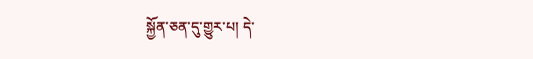སྐྱོན་ཅན་དུ་གྱུར་པ། དེ་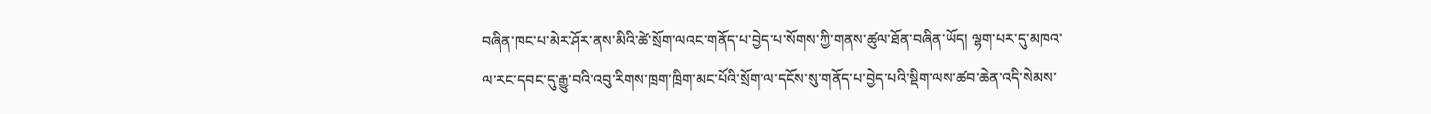བཞིན་ཁང་པ་མེར་ཤོར་ནས་མིའི་ཚེ་སྲོག་ལའང་གནོད་པ་བྱེད་པ་སོགས་ཀྱི་གནས་ཚུལ་ཐོན་བཞིན་ཡོད། ལྷག་པར་དུ་མཁའ་ལ་རང་དབང་དུ་རྒྱུ་བའི་འབུ་རིགས་ཁྲག་ཁྲིག་མང་པོའི་སྲོག་ལ་དངོས་སུ་གནོད་པ་བྱེད་པའི་སྡིག་ལས་ཚབ་ཆེན་འདི་སེམས་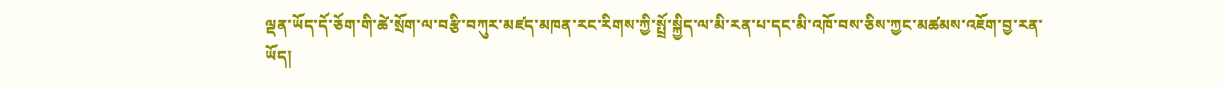ལྡན་ཡོད་དོ་ཅོག་གི་ཚེ་སྲོག་ལ་བརྩི་བཀུར་མཛད་མཁན་རང་རིགས་ཀྱི་སྤྲོ་སྐྱིད་ལ་མི་རན་པ་དང་མི་འཁོ་བས་ཅིས་ཀྱང་མཚམས་འཇོག་བྱ་རན་ཡོད།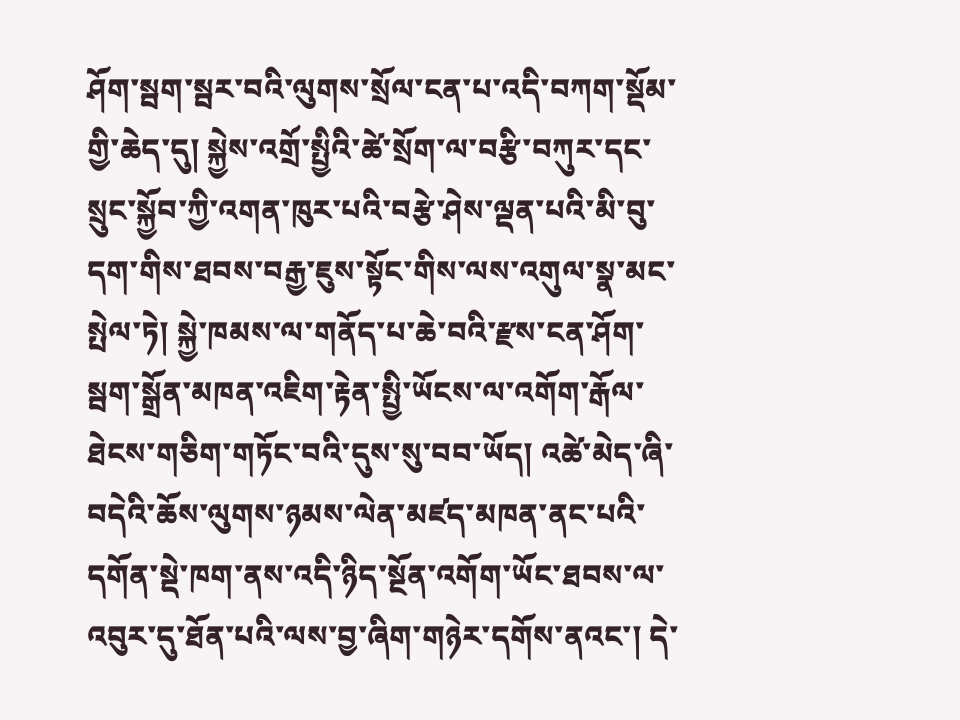ཤོག་སྦག་སྦར་བའི་ལུགས་སྲོལ་ངན་པ་འདི་བཀག་སྡོམ་གྱི་ཆེད་དུ། སྐྱེས་འགྲོ་སྤྱིའི་ཚེ་སྲོག་ལ་བརྩི་བཀུར་དང་སྲུང་སྐྱོབ་ཀྱི་འགན་ཁུར་པའི་བརྩེ་ཤེས་ལྡན་པའི་མི་བུ་དག་གིས་ཐབས་བརྒྱ་ཇུས་སྟོང་གིས་ལས་འགུལ་སྣ་མང་སྤེལ་ཏེ། སྐྱེ་ཁམས་ལ་གནོད་པ་ཆེ་བའི་རྫས་ངན་ཤོག་སྦག་སྒྲོན་མཁན་འཇིག་རྟེན་སྤྱི་ཡོངས་ལ་འགོག་རྒོལ་ཐེངས་གཅིག་གཏོང་བའི་དུས་སུ་བབ་ཡོད། འཚེ་མེད་ཞི་བདེའི་ཆོས་ལུགས་ཉམས་ལེན་མཛད་མཁན་ནང་པའི་དགོན་སྡེ་ཁག་ནས་འདི་ཉིད་སྔོན་འགོག་ཡོང་ཐབས་ལ་འབུར་དུ་ཐོན་པའི་ལས་བྱ་ཞིག་གཉེར་དགོས་ནའང་། དེ་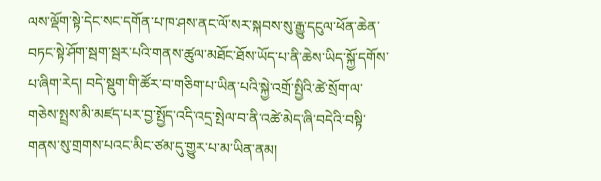ལས་ལྡོག་སྟེ་དེང་སང་དགོན་པ་ཁ་ཤས་ནང་ལོ་སར་སྐབས་སུ་རྒྱུ་དངུལ་ཕོན་ཆེན་བཏང་སྟེ་ཤོག་སྦག་སྦར་པའི་གནས་ཚུལ་མཐོང་ཐོས་ཡོད་པ་ནི་ཆེས་ཡིད་སྐྱོ་དགོས་པ་ཞིག་རེད། བདེ་སྡུག་གི་ཚོར་བ་གཅིག་པ་ཡིན་པའི་སྐྱེ་འགྲོ་སྤྱིའི་ཚེ་སྲོག་ལ་གཅེས་སྤྲས་མི་མཛད་པར་བྱ་སྤྱོད་འདི་འདྲ་སྤེལ་བ་ནི་འཚེ་མེད་ཞི་བདེའི་བསྟི་གནས་སུ་གྲགས་པའང་མིང་ཙམ་དུ་གྱུར་པ་མ་ཡིན་ནམ།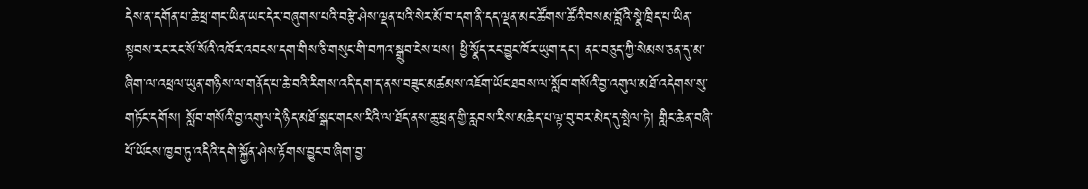དེས་ན་དགོན་པ་ཆེ་ཕྲ་གང་ཡིན་ཡང་དེར་བཞུགས་པའི་བརྩེ་ཤེས་ལྡན་པའི་སེར་མོ་བ་དག་ནི་དད་ལྡན་མང་ཚོགས་ཚོའི་བསམ་བློའི་སྣེ་ཁྲིད་པ་ཡིན་སྟབས་རང་རང་སོ་སོའི་འཁོར་འབངས་དག་གིས་ཅི་གསུང་གི་བཀའ་སྒྲུབ་ངེས་པས། ཕྱི་སྣོད་རང་བྱུང་ཁོར་ཡུག་དང་། ནང་བཅུད་ཀྱི་སེམས་ཅན་དུ་མ་ཞིག་ལ་འཕྲལ་ཡུན་གཉིས་ལ་གནོད་པ་ཆེ་བའི་རིགས་འདི་དག་ད་ནས་བཟུང་མཚམས་འཇོག་ཡོང་ཐབས་ལ་སློབ་གསོའི་བྱ་འགུལ་མཐོ་འདེགས་སུ་གཏོང་དགོས། སློབ་གསོའི་བྱ་འགུལ་དེ་ཉིད་མཐོ་སྒང་གངས་རིའི་ལ་ཐོད་ནས་ཆུ་ཕྲན་གྱི་རླབས་རིས་མཆེད་པ་ལྟ་བུ་བར་མེད་དུ་སྤེལ་ཏེ། གླིང་ཆེན་བཞི་པོ་ཡོངས་ཁྱབ་ཏུ་འདིའི་དགེ་སྐྱོན་ཤེས་རྟོགས་བྱུང་བ་ཞིག་བྱ་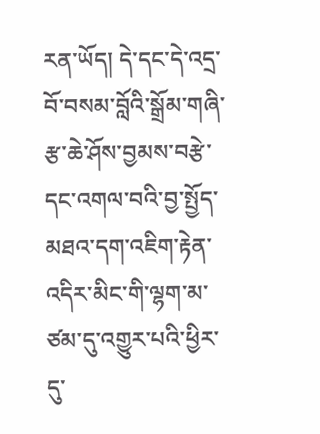རན་ཡོད། དེ་དང་དེ་འདྲ་བོ་བསམ་བློའི་སྒྲོམ་གཞི་རྩ་ཆེ་ཤོས་བྱམས་བརྩེ་དང་འགལ་བའི་བྱ་སྤྱོད་མཐའ་དག་འཇིག་རྟེན་འདིར་མིང་གི་ལྷག་མ་ཙམ་དུ་འགྱུར་པའི་ཕྱིར་དུ་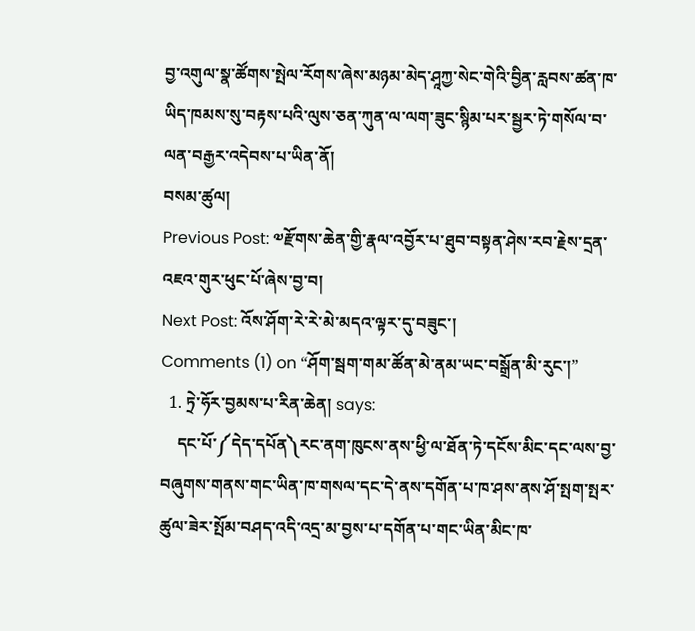བྱ་འགུལ་སྣ་ཚོགས་སྤེལ་རོགས་ཞེས་མཉམ་མེད་ཤཱཀྱ་སེང་གེའི་བྱིན་རླབས་ཚན་ཁ་ཡིད་ཁམས་སུ་བརྟས་པའི་ལུས་ཅན་ཀུན་ལ་ལག་ཟུང་སྙིམ་པར་སྦྱར་ཏེ་གསོལ་བ་ལན་བརྒྱར་འདེབས་པ་ཡིན་ནོ།
བསམ་ཚུལ།
Previous Post: ༧རྫོགས་ཆེན་གྱི་རྣལ་འབྱོར་པ་ཐུབ་བསྟན་ཤེས་རབ་རྗེས་དྲན་འཇའ་གུར་ཕུང་པོ་ཞེས་བྱ་བ།
Next Post: འོས་ཤོག་རེ་རེ་མེ་མདའ་ལྟར་དུ་བཟུང་།
Comments (1) on “ཤོག་སྦག་གམ་ཚོན་མེ་ནམ་ཡང་བསྒྲོན་མི་རུང་།”
  1. ཏྲེ་ཧོར་བྱམས་པ་རིན་ཆེན། says:
    དང་པོ་༼དེད་དཔོན༽རང་ནག་ཁུངས་ནས་ཕྱི་ལ་ཐོན་ཏེ་དངོས་མིང་དང་ལས་བྱ་བཞུགས་གནས་གང་ཡིན་ཁ་གསལ་དང་དེ་ནས་དགོན་པ་ཁ་ཤས་ནས་ཤོ་སྤག་སྤར་ཚུལ་ཟེར་སྤོམ་བཤད་འདི་འདྲ་མ་བྱས་པ་དགོན་པ་གང་ཡིན་མིང་ཁ་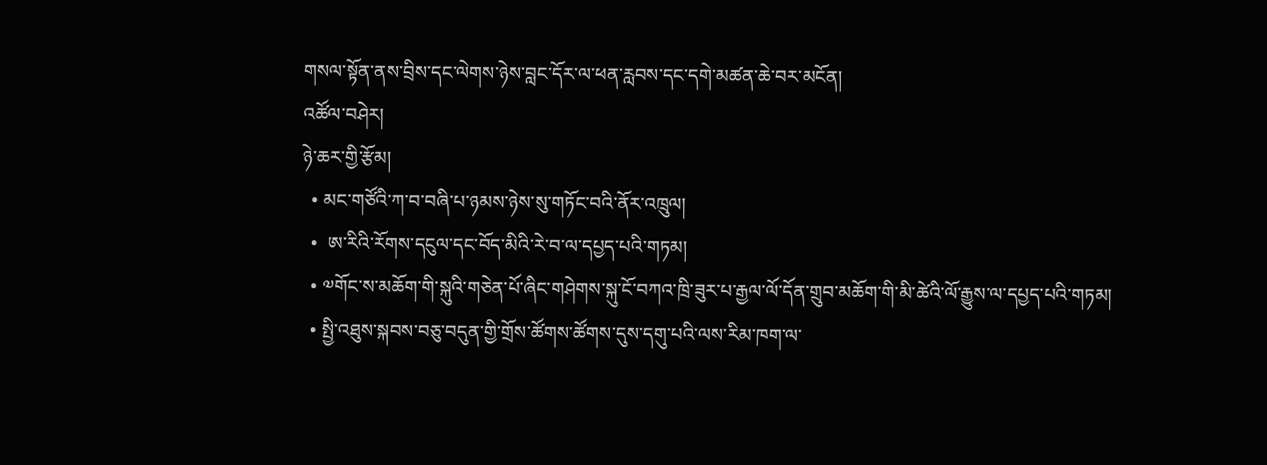གསལ་སྟོན་ནས་བྲིས་དང་ལེགས་ཉེས་བླང་དོར་ལ་ཕན་རླབས་དང་དགེ་མཚན་ཆེ་བར་མངོན།
འཚོལ་བཤེར།
ཉེ་ཆར་གྱི་རྩོམ།
  • མང་གཙོའི་ཀ་བ་བཞི་པ་ཉམས་ཉེས་སུ་གཏོང་བའི་ནོར་འཁྲུལ།
  •  ཨ་རིའི་རོགས་དངུལ་དང་བོད་མིའི་རེ་བ་ལ་དཔྱད་པའི་གཏམ།
  • ༧གོང་ས་མཆོག་གི་སྐུའི་གཅེན་པོ་ཞིང་གཤེགས་སྐུ་ངོ་བཀའ་ཁྲི་ཟུར་པ་རྒྱལ་ལོ་དོན་གྲུབ་མཆོག་གི་མི་ཚེའི་ལོ་རྒྱུས་ལ་དཔྱད་པའི་གཏམ།
  • སྤྱི་འཐུས་སྐབས་བཅུ་བདུན་གྱི་གྲོས་ཚོགས་ཚོགས་དུས་དགུ་པའི་ལས་རིམ་ཁག་ལ་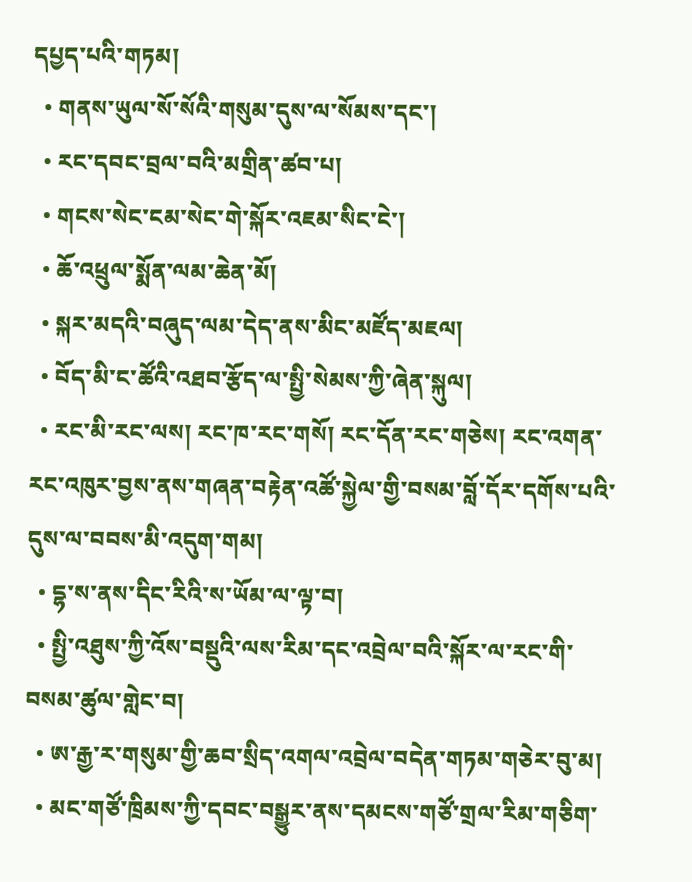དཔྱད་པའི་གཏམ།
  • གནས་ཡུལ་སོ་སོའི་གསུམ་དུས་ལ་སོམས་དང་།
  • རང་དབང་བྲལ་བའི་མགྲིན་ཚབ་པ།
  • གངས་སེང་ངམ་སེང་གེ་སྐོར་འཇམ་སིང་ངེ་།
  • ཆོ་འཕྲུལ་སྨོན་ལམ་ཆེན་མོ།
  • སྐར་མདའི་བཞུད་ལམ་དེད་ནས་མིང་མཛོད་མཇལ།
  • བོད་མི་ང་ཚོའི་འཐབ་རྩོད་ལ་སྤྱི་སེམས་ཀྱི་ཞེན་སྐུལ།
  • རང་མི་རང་ལས། རང་ཁ་རང་གསོ། རང་དོན་རང་གཅེས། རང་འགན་རང་འཁུར་བྱས་ནས་གཞན་བརྟེན་འཚོ་སྐྱེལ་གྱི་བསམ་བློ་དོར་དགོས་པའི་དུས་ལ་བབས་མི་འདུག་གམ།
  • དྷ་ས་ནས་དིང་རིའི་ས་ཡོམ་ལ་ལྟ་བ།
  • སྤྱི་འཐུས་ཀྱི་འོས་བསྡུའི་ལས་རིམ་དང་འབྲེལ་བའི་སྐོར་ལ་རང་གི་བསམ་ཚུལ་གླེང་བ།
  • ཨ་རྒྱ་ར་གསུམ་གྱི་ཆབ་སྲིད་འགལ་འབྲེལ་བདེན་གཏམ་གཅེར་བུ་མ།
  • མང་གཙོ་ཁྲིམས་ཀྱི་དབང་བསྒྱུར་ནས་དམངས་གཙོ་གྲལ་རིམ་གཅིག་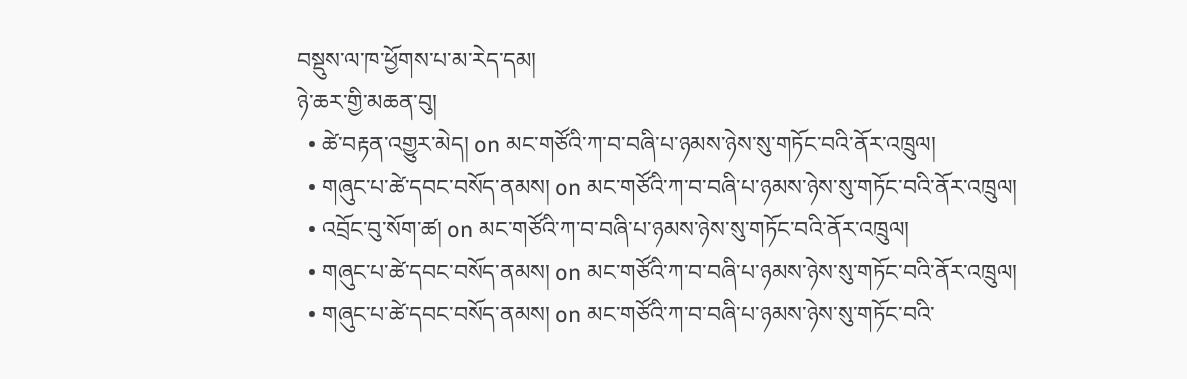བསྡུས་ལ་ཁ་ཕྱོགས་པ་མ་རེད་དམ།
ཉེ་ཆར་གྱི་མཆན་བུ།
  • ཚེ་བརྟན་འགྱུར་མེད། on མང་གཙོའི་ཀ་བ་བཞི་པ་ཉམས་ཉེས་སུ་གཏོང་བའི་ནོར་འཁྲུལ།
  • གཞུང་པ་ཚེ་དབང་བསོད་ནམས། on མང་གཙོའི་ཀ་བ་བཞི་པ་ཉམས་ཉེས་སུ་གཏོང་བའི་ནོར་འཁྲུལ།
  • འབྲོང་བུ་སོག་ཚ། on མང་གཙོའི་ཀ་བ་བཞི་པ་ཉམས་ཉེས་སུ་གཏོང་བའི་ནོར་འཁྲུལ།
  • གཞུང་པ་ཚེ་དབང་བསོད་ནམས། on མང་གཙོའི་ཀ་བ་བཞི་པ་ཉམས་ཉེས་སུ་གཏོང་བའི་ནོར་འཁྲུལ།
  • གཞུང་པ་ཚེ་དབང་བསོད་ནམས། on མང་གཙོའི་ཀ་བ་བཞི་པ་ཉམས་ཉེས་སུ་གཏོང་བའི་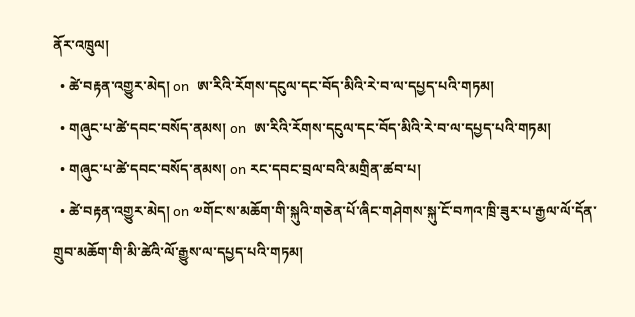ནོར་འཁྲུལ།
  • ཚེ་བརྟན་འགྱུར་མེད། on  ཨ་རིའི་རོགས་དངུལ་དང་བོད་མིའི་རེ་བ་ལ་དཔྱད་པའི་གཏམ།
  • གཞུང་པ་ཚེ་དབང་བསོད་ནམས། on  ཨ་རིའི་རོགས་དངུལ་དང་བོད་མིའི་རེ་བ་ལ་དཔྱད་པའི་གཏམ།
  • གཞུང་པ་ཚེ་དབང་བསོད་ནམས། on རང་དབང་བྲལ་བའི་མགྲིན་ཚབ་པ།
  • ཚེ་བརྟན་འགྱུར་མེད། on ༧གོང་ས་མཆོག་གི་སྐུའི་གཅེན་པོ་ཞིང་གཤེགས་སྐུ་ངོ་བཀའ་ཁྲི་ཟུར་པ་རྒྱལ་ལོ་དོན་གྲུབ་མཆོག་གི་མི་ཚེའི་ལོ་རྒྱུས་ལ་དཔྱད་པའི་གཏམ།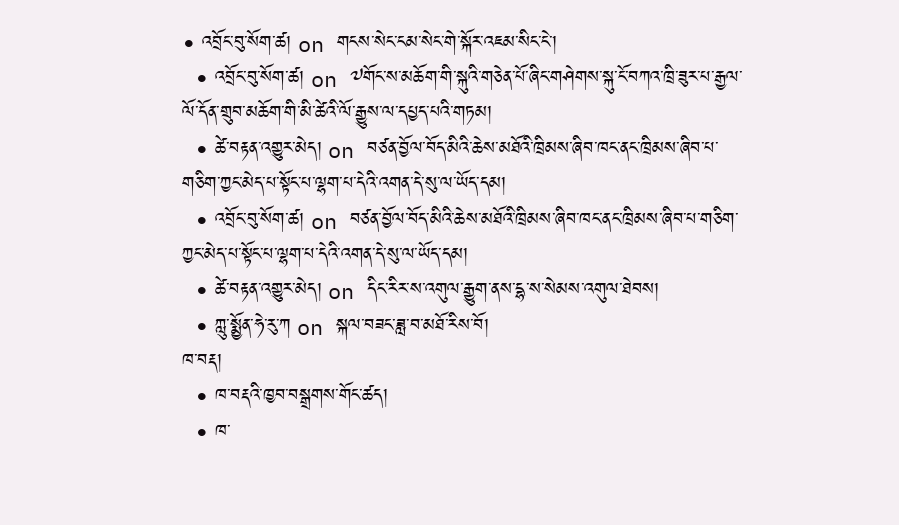• འབྲོང་བུ་སོག་ཚ། on གངས་སེང་ངམ་སེང་གེ་སྐོར་འཇམ་སིང་ངེ་།
  • འབྲོང་བུ་སོག་ཚ། on ༧གོང་ས་མཆོག་གི་སྐུའི་གཅེན་པོ་ཞིང་གཤེགས་སྐུ་ངོ་བཀའ་ཁྲི་ཟུར་པ་རྒྱལ་ལོ་དོན་གྲུབ་མཆོག་གི་མི་ཚེའི་ལོ་རྒྱུས་ལ་དཔྱད་པའི་གཏམ།
  • ཚེ་བརྟན་འགྱུར་མེད། on བཙན་བྱོལ་བོད་མིའི་ཆེས་མཐོའི་ཁྲིམས་ཞིབ་ཁང་ནང་ཁྲིམས་ཞིབ་པ་གཅིག་ཀྱང་མེད་པ་སྟོང་པ་ལྷག་པ་དེའི་འགན་དེ་སུ་ལ་ཡོད་དམ།
  • འབྲོང་བུ་སོག་ཚ། on བཙན་བྱོལ་བོད་མིའི་ཆེས་མཐོའི་ཁྲིམས་ཞིབ་ཁང་ནང་ཁྲིམས་ཞིབ་པ་གཅིག་ཀྱང་མེད་པ་སྟོང་པ་ལྷག་པ་དེའི་འགན་དེ་སུ་ལ་ཡོད་དམ།
  • ཚེ་བརྟན་འགྱུར་མེད། on དིང་རིར་ས་འགུལ་རྒྱུག་ནས་དྷ་ས་སེམས་འགུལ་ཐེབས།
  • ཀླུ་སྨྱོན་ཧེ་རུ་ཀ on སྐལ་བཟང་ཟླ་བ་མཐོ་རིས་བོ།
ཁ་བརྡ།
  • ཁ་བརྡའི་ཁྱབ་བསྒྲགས་གོང་ཚད།
  • ཁ་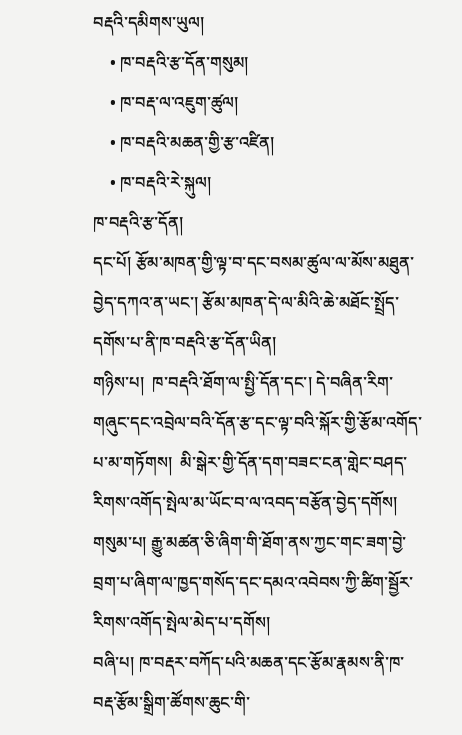བརྡའི་དམིགས་ཡུལ།
    • ཁ་བརྡའི་རྩ་དོན་གསུམ།
    • ཁ་བརྡ་ལ་འཇུག་ཚུལ།
    • ཁ་བརྡའི་མཆན་གྱི་རྩ་འཛིན།
    • ཁ་བརྡའི་རེ་སྐུལ།
ཁ་བརྡའི་རྩ་དོན།
དང་པོ། རྩོམ་མཁན་གྱི་ལྟ་བ་དང་བསམ་ཚུལ་ལ་མོས་མཐུན་བྱེད་དཀའ་ན་ཡང་། རྩོམ་མཁན་དེ་ལ་མིའི་ཆེ་མཐོང་སྤྲོད་དགོས་པ་ནི་ཁ་བརྡའི་རྩ་དོན་ཡིན།
གཉིས་པ།  ཁ་བརྡའི་ཐོག་ལ་སྤྱི་དོན་དང་། དེ་བཞིན་རིག་གཞུང་དང་འབྲེལ་བའི་དོན་རྩ་དང་ལྟ་བའི་སྐོར་གྱི་རྩོམ་འགོད་པ་མ་གཏོགས།  མི་སྒེར་གྱི་དོན་དག་བཟང་ངན་གླེང་བཤད་རིགས་འགོད་སྤེལ་མ་ཡོང་བ་ལ་འབད་བརྩོན་བྱེད་དགོས།
གསུམ་པ། རྒྱུ་མཚན་ཅི་ཞིག་གི་ཐོག་ནས་ཀྱང་གང་ཟག་བྱེ་བྲག་པ་ཞིག་ལ་ཁྱད་གསོད་དང་དམའ་འབེབས་ཀྱི་ཚིག་སྦྱོར་རིགས་འགོད་སྤེལ་མེད་པ་དགོས།
བཞི་པ། ཁ་བརྡར་བཀོད་པའི་མཆན་དང་རྩོམ་རྣམས་ནི་ཁ་བརྡ་རྩོམ་སྒྲིག་ཚོགས་ཆུང་གི་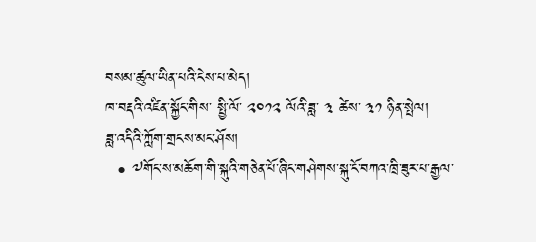བསམ་ཚུལ་ཡིན་པའི་ངེས་པ་མེད།
ཁ་བརྡའི་འཛིན་སྐྱོང་གིས་ སྤྱི་ལོ་ ༢༠༡༢ ལོའི་ཟླ་ ༣ ཚེས་ ༣༡ ཉིན་སྤེལ།
ཟླ་འདིའི་ཀློག་གྲངས་མང་ཤོས།
  • ༧གོང་ས་མཆོག་གི་སྐུའི་གཅེན་པོ་ཞིང་གཤེགས་སྐུ་ངོ་བཀའ་ཁྲི་ཟུར་པ་རྒྱལ་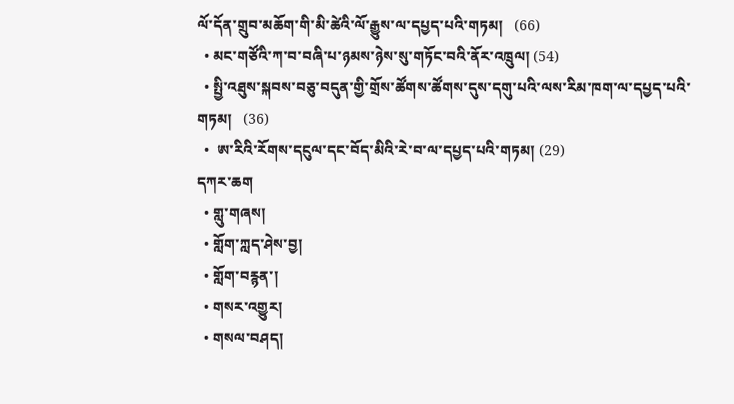ལོ་དོན་གྲུབ་མཆོག་གི་མི་ཚེའི་ལོ་རྒྱུས་ལ་དཔྱད་པའི་གཏམ།   (66)
  • མང་གཙོའི་ཀ་བ་བཞི་པ་ཉམས་ཉེས་སུ་གཏོང་བའི་ནོར་འཁྲུལ། (54)
  • སྤྱི་འཐུས་སྐབས་བཅུ་བདུན་གྱི་གྲོས་ཚོགས་ཚོགས་དུས་དགུ་པའི་ལས་རིམ་ཁག་ལ་དཔྱད་པའི་གཏམ།   (36)
  •  ཨ་རིའི་རོགས་དངུལ་དང་བོད་མིའི་རེ་བ་ལ་དཔྱད་པའི་གཏམ། (29)
དཀར་ཆག
  • གླུ་གཞས།
  • གློག་ཀླད་ཤེས་བྱ།
  • གློག་བརྙན་།
  • གསར་འགྱུར།
  • གསལ་བཤད།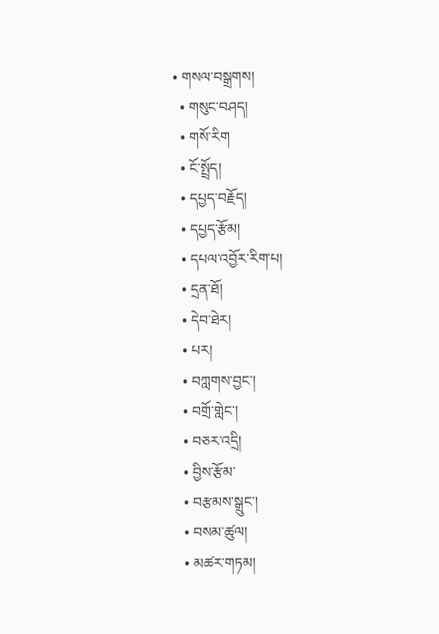• གསལ་བསྒྲགས།
  • གསུང་བཤད།
  • གསོ་རིག
  • ངོ་སྤྲོད།
  • དཔྱད་བརྗོད།
  • དཔྱད་རྩོམ།
  • དཔལ་འབྱོར་རིག་པ།
  • དྲན་ཐོ།
  • དེབ་ཐེར།
  • པར།
  • བཀླགས་བྱང་།
  • བགྲོ་གླེང་།
  • བཅར་འདྲི།
  • བྱིས་རྩོམ་
  • བརྩམས་སྒྲུང་།
  • བསམ་ཚུལ།
  • མཚར་གཏམ།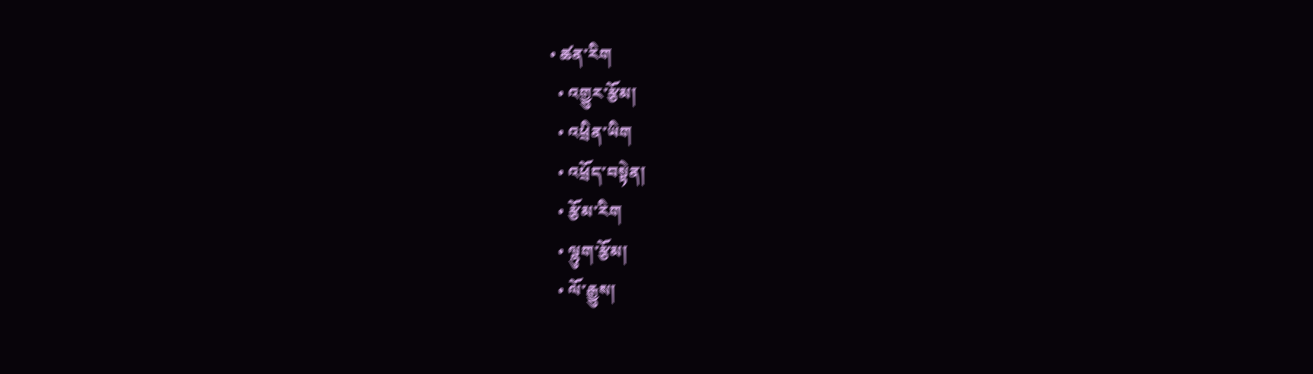• ཚན་རིག
  • འགྱུར་རྩོམ།
  • འཕྲིན་ཡིག
  • འཕྲོད་བསྟེན།
  • རྩོམ་རིག
  • ལྷུག་རྩོམ།
  • ལོ་རྒྱུས།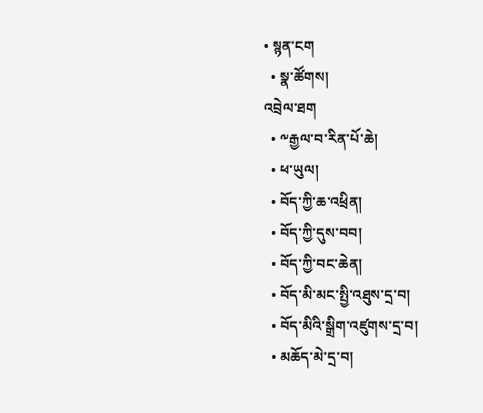• སྙན་ངག
  • སྣ་ཚོགས།
འབྲེལ་ཐག
  • ༸རྒྱལ་བ་རིན་པོ་ཆེ།
  • ཕ་ཡུལ།
  • བོད་ཀྱི་ཆ་འཕྲིན།
  • བོད་ཀྱི་དུས་བབ།
  • བོད་ཀྱི་བང་ཆེན།
  • བོད་མི་མང་སྤྱི་འཐུས་དྲ་བ།
  • བོད་མིའི་སྒྲིག་འཛུགས་དྲ་བ།
  • མཆོད་མེ་དྲ་བ།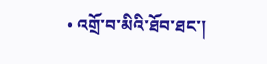• འགྲོ་བ་མིའི་ཐོབ་ཐང་།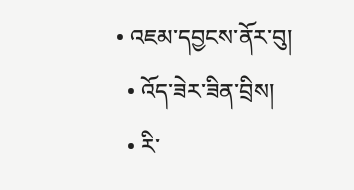• འཇམ་དབྱངས་ནོར་བུ།
  • འོད་ཟེར་ཟིན་བྲིས།
  • རི་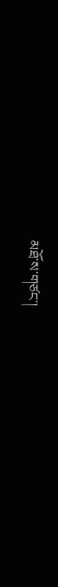མཐོ་ས་གཙང་།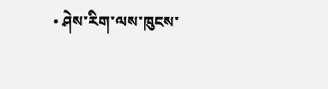• ཤེས་རིག་ལས་ཁུངས་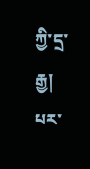ཀྱི་དྲ་རྒྱ།
པར་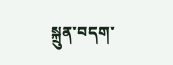སྐྲུན་བདག་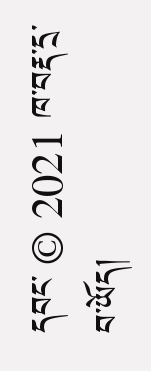དབང་ © 2021 ཁ་བརྡ་དྲ་བ་ཡོད།